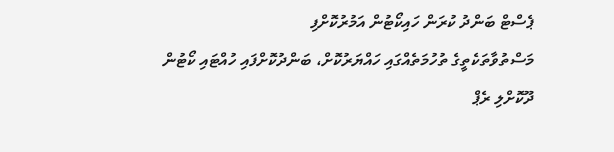ޕެސްޓް ބަންދު ކުރަން ހައިކޯޓުން އަމުރުކޮށްފި
މަސްތުވާތަކެތީގެ ތުހުމަތެއްގައި ހައްޔަރުކޮށް، ބަންދުކޮށްފައި ހުއްޓައި ކޯޓުން ދޫކޮށްލި ރެޕް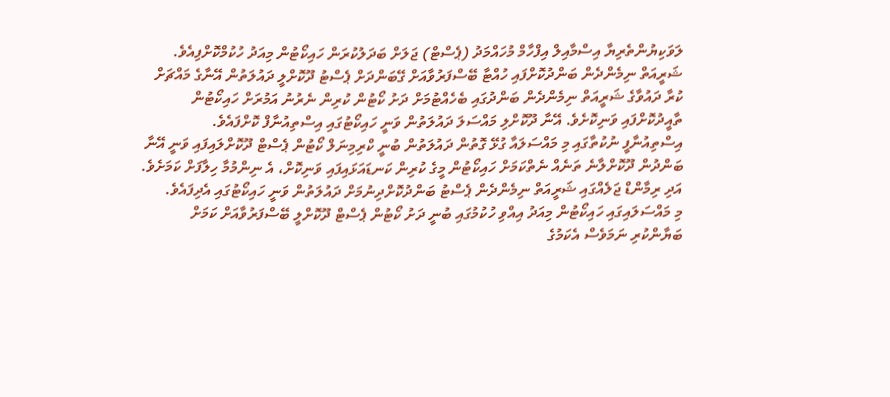ލަވަކިޔުންތެރިޔާ އިސްމާއިލް އިފްހާމް މުހައްމަދު (ޕެސްޓް) ޖަލަށް ބަދަލުކުރަން ހައިކޯޓުން މިއަދު ހުކުމްކޮށްފިއެވެ.
ޝަރީއަތް ނިމެންދެން ބަންދުކޮށްފައި ހުއްޓާ ބޭސްފަރުވާއަށް ގޭބަންދަށް ޕެސްޓު ދޫކޮށްލީ ދައުލަތުން އޭނާގެ މައްޗަށް ކުރާ ދައުވާގެ ޝަރީއަތް ނިމެންދެން ބަންދުގައި ބެހެއްޓުމަށް ދަށު ކޯޓުން ކުރިން ނެރުނު އަމުރަށް ހައިކޯޓުން ތާއީދުކޮށްފައި ވަނިކޮށެވެ. އޭނާ ދޫކޮށްލި މައްސަލަ ދައުލަތުން ވަނީ ހައިކޯޓުގައި އިސްތިއުނާފް ކޮށްފައެވެ.
އިސްތިއުނާފީ ނުކުތާގައި މި މައްސަލައާ ގުޅޭ ގޮތުން ދައުލަތުން ބުނީ ކްރިމިނަލް ކޯޓުން ޕެސްޓް ދޫކޮށްލައިފައި ވަނީ އޭނާ ބަންދުން ދޫކޮށްލާނެ ތަނެއް ނެތްކަމަށް ހައިކޯޓުން މީގެ ކުރިން ކަނޑައަޅައިފައި ވަނިކޮށް، އެ ނިންމުމާ ހިލާފަށް ކަމަށެވެ. އަދި ރިމާންޑް ޖަލެއްގައި ޝަރީއަތް ނިމެންދެން ޕެސްޓު ބަންދުކޮށްދިނުމަށް ދައުލަތުން ވަނީ ހައިކޯޓުގައި އެދިފައެވެ.
މި މައްސަލައިގައި ހައިކޯޓުން މިއަދު އިއްވި ހުކުމުގައި ބުނީ ދަށު ކޯޓުން ޕެސްޓް ދޫކޮށްލީ ބޭސްފަރުވާއަށް ކަމަށް ބަޔާންކުރި ނަމަވެސް އެކަމުގެ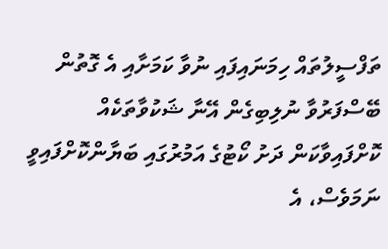ތަފްސީލުތައް ހިމަނައިފައި ނުވާ ކަމަށާއި އެ ގޮތުން ބޭސްފަރުވާ ނުލިބިގެން އޭނާ ޝަކުވާތަކެއް ކޮށްފައިވާކަން ދަށު ކޯޓުގެ އަމުރުގައި ބަޔާންކޮށްފައިވީ ނަމަވެސް، އެ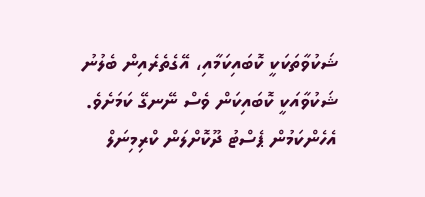ޝަކުވާތަކަކީ ކޮބައިކަމާއި، އޭގެތެރެއިން ބެލުނު ޝަކުވާއަކީ ކޮބައިކަން ވެސް ނޭނގޭ ކަމަށެވެ.
އެހެންކަމުން ޕެސްޓު ދޫކޮށްލަން ކްރިމިނަލް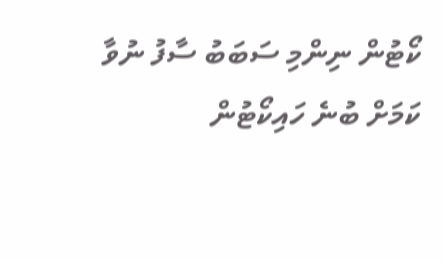ކޯޓުން ނިންމި ސަބަބު ސާފު ނުވާ ކަމަށް ބުނެ ހައިކޯޓުން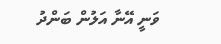ވަނީ އޭނާ އަލުން ބަންދު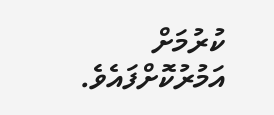ކުރުމަށް އަމުރުކޮށްފައެވެ.